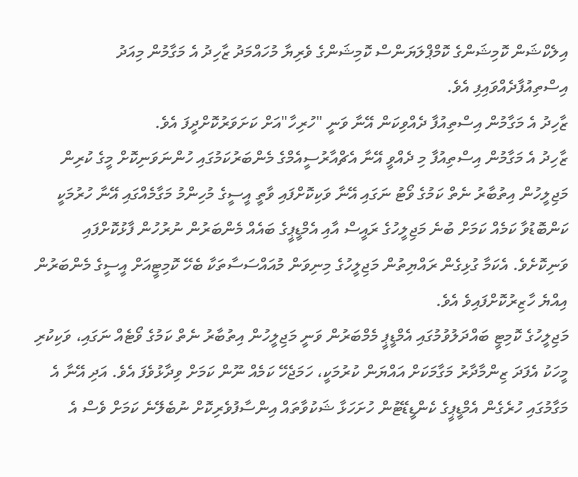އިލެކްޝަން ކޮމިޝަންގެ ކޮމްޕްލަޔަންސް ކޮމިޝަންގެ ވެރިޔާ މުހައްމަދު ޒާހިދު އެ މަގާމުން މިއަދު އިސްތިއުފާދެއްވައިފި އެވެ.
ޒާހިދު އެ މަގާމުން އިސްތިއުފާ ދެއްވިކަން އޭނާ ވަނީ "ހުރިހާ"އަށް ކަށަވަރުކޮށްދީފަ އެވެ.
ޒާހިދު އެ މަގާމުން އިސްތިއުފާ މި ދެއްވީ އޭނާ އެޗްއާރުސީއެމްގެ މެންބަރުކަމުގައި ހުންނަވަނިކޮށް މީގެ ކުރިން މަޖިލީހުން އިތުބާރު ނެތް ކަމުގެ ވޯޓު ނަގައި އޭނާ ވަކިކޮށްފައި ވާތީ އީސީގެ މުހިންމު މަގާމެއްގައި އޭނާ ހުރުމަކީ ކަންބޮޑުވާ ކަމެއް ކަމަށް ބުނެ މަޖިލީހުގެ ރައީސް އާއި އެމްޑީޕީގެ ބައެއް މެންބަރުން ނުރުހުން ފާޅުކޮށްފައި ވަނިކޮށެވެ. އެކަމާ ގުޅިގެން ރައްޔިތުން މަޖިލީހުގެ މިނިވަން މުއައްސަސާތަކާ ބެހޭ ކޮމިޓީއަށް އީސީގެ މެންބަރުން އިއްޔެ ހާޒިރުކޮށްފައިވެ އެވެ.
މަޖިލީހުގެ ކޮމިޓީ ބައްދަލުވުމުގައި އެމްޑީޕީ މެމްބަރުން ވަނީ މަޖިލީހުން އިތުބާރު ނެތް ކަމުގެ ވޯޓެއް ނަގައި، ވަކިކުރި މީހަކު އެފަދަ ޒިންމާދާރު މަގާމަކަށް އައްޔަން ކުރުމަކީ، ހަމަޖެހޭ ކަމެއް ނޫން ކަމަށް ވިދާޅުވެފަ އެވެ. އަދި އޭނާ އެ މަގާމުގައި ހުރެގެން އެމްޑީޕީގެ ކެންޑީޑޭޓުން ހުށަހަޅާ ޝަކުވާތައް އިންސާފުވެރިކޮށް ނުބެލޭނެ ކަމަށް ވެސް އެ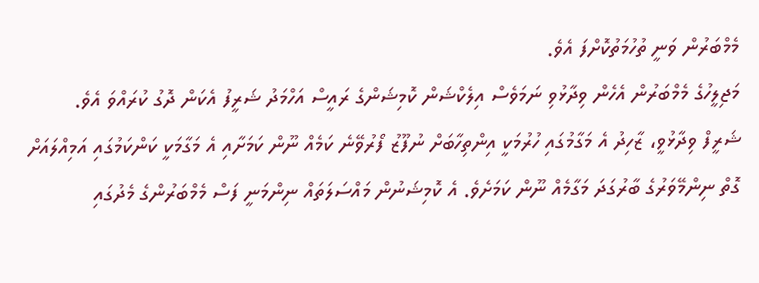މެމްބަރުން ވަނީ ތުހުމަތުކޮށްފަ އެވެ.
މަޖިލީހުގެ މެމްބަރުން އެހެން ވިދާޅުވި ނަމަވެސް އިލެކްޝަން ކޮމިޝަންގެ ރައީސް އަހްމަދު ޝަރީފު އެކަން ދޮގު ކުރައްވަ އެވެ.
ޝަރީފް ވިދާޅުވީ، ޒާހިދު އެ މަގާމުގައި ހުރުމަކީ އިންތިހާބަށް ނުފޫޒު ފޯރުވޭނެ ކަމެއް ނޫން ކަމަށާއި އެ މަގާމަކީ ކަންކަމުގައި އަމިއްލައަށް ގޮތް ނިންމޭވަރުގެ ބާރުގަދަ މަގާމެއް ނޫން ކަމަށެވެ. އެ ކޮމިޝަނުން މައްސަލަތައް ނިންމަނީ ފަސް މެމްބަރުންގެ މެދުގައި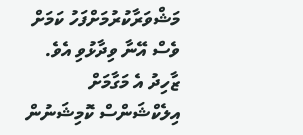މަޝްވަރާކުރުމަށްފަހު ކަމަށް ވެސް އޭނާ ވިދާޅުވި އެވެ.
ޒާހިދު އެ މަގާމަށް އިލެކްޝަންސް ކޮމިޝަނުން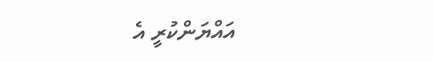އައްޔަންކުރީ އެ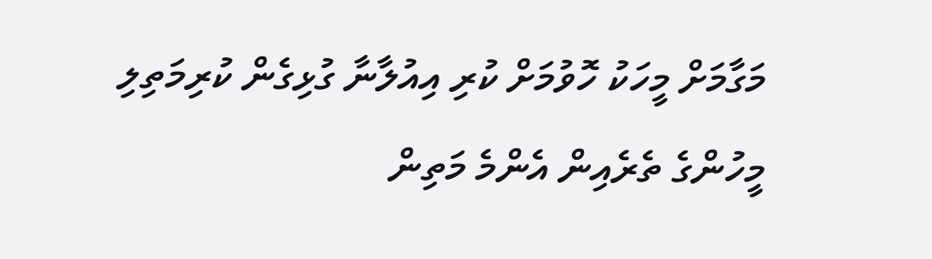މަގާމަށް މީހަކު ހޮވުމަށް ކުރި އިއުލާނާ ގުޅިގެން ކުރިމަތިލި މީހުންގެ ތެރެއިން އެންމެ މަތިން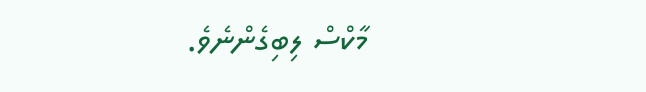މާކްސް ލިބިގެންނެވެ.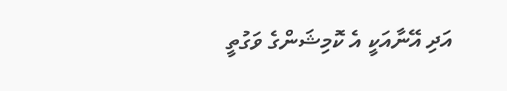އަދި އޭނާއަކީ އެ ކޮމިޝަންގެ ވަގުތީ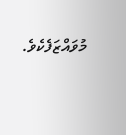މުވައްޒަފެކެވެ.